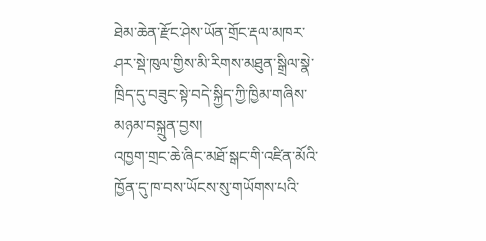ཐེམ་ཆེན་རྫོང་ཤེས་ཡོན་གྲོང་རྡལ་མཁར་ཤར་སྡེ་ཁུལ་གྱིས་མི་རིགས་མཐུན་སྒྲིལ་སྣེ་ཁྲིད་དུ་བཟུང་སྟེ་བདེ་སྐྱིད་ཀྱི་ཁྱིམ་གཞིས་མཉམ་བསྐྲུན་བྱས།
འཁྱག་གྲང་ཆེ་ཞིང་མཐོ་སྒང་གི་འཛིན་མོའི་ཁྱོན་དུ་ཁ་བས་ཡོངས་སུ་གཡོགས་པའི་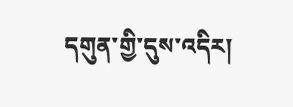དགུན་གྱི་དུས་འདིར།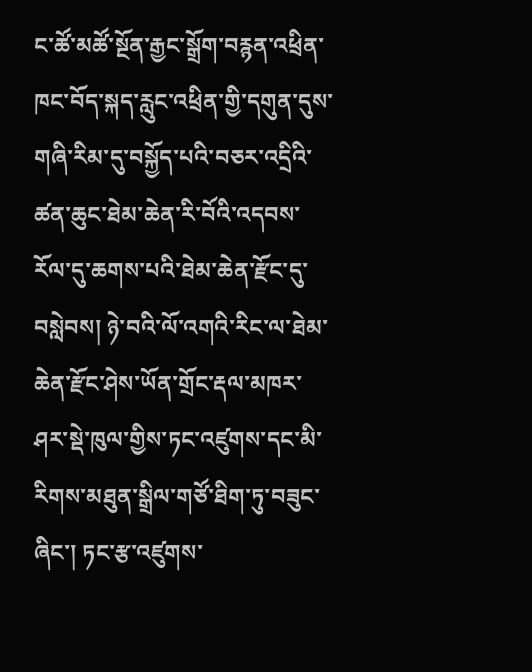ང་ཚོ་མཚོ་སྔོན་རྒྱང་སྒྲོག་བརྙན་འཕྲིན་ཁང་བོད་སྐད་རླུང་འཕྲིན་གྱི་དགུན་དུས་གཞི་རིམ་དུ་བསྐྱོད་པའི་བཅར་འདྲིའི་ཚན་ཆུང་ཐེམ་ཆེན་རི་བོའི་འདབས་རོལ་དུ་ཆགས་པའི་ཐེམ་ཆེན་རྫོང་དུ་བསླེབས། ཉེ་བའི་ལོ་འགའི་རིང་ལ་ཐེམ་ཆེན་རྫོང་ཤེས་ཡོན་གྲོང་རྡལ་མཁར་ཤར་སྡེ་ཁུལ་གྱིས་ཏང་འཛུགས་དང་མི་རིགས་མཐུན་སྒྲིལ་གཙོ་ཐིག་ཏུ་བཟུང་ཞིང་། ཏང་རྩ་འཛུགས་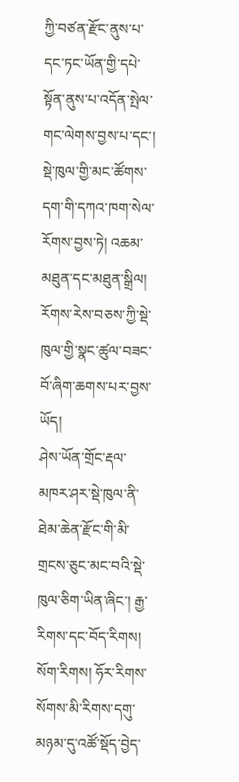ཀྱི་བཙན་རྫོང་ནུས་པ་དང་ཏང་ཡོན་གྱི་དཔེ་སྟོན་ནུས་པ་འདོན་སྤེལ་གང་ལེགས་བྱས་པ་དང་། སྡེ་ཁུལ་གྱི་མང་ཚོགས་དག་གི་དཀའ་ཁག་སེལ་རོགས་བྱས་ཏེ། འཆམ་མཐུན་དང་མཐུན་སྒྲིལ། རོགས་རེས་བཅས་ཀྱི་སྡེ་ཁུལ་གྱི་སྣང་ཚུལ་བཟང་བོ་ཞིག་ཆགས་པར་བྱས་ཡོད།
ཤེས་ཡོན་གྲོང་རྡལ་མཁར་ཤར་སྡེ་ཁུལ་ནི་ཐེམ་ཆེན་རྫོང་གི་མི་གྲངས་ཅུང་མང་བའི་སྡེ་ཁུལ་ཅིག་ཡིན་ཞིང་། རྒྱ་རིགས་དང་བོད་རིགས། སོག་རིགས། ཧོར་རིགས་སོགས་མི་རིགས་དགུ་མཉམ་དུ་འཚོ་སྡོད་བྱེད་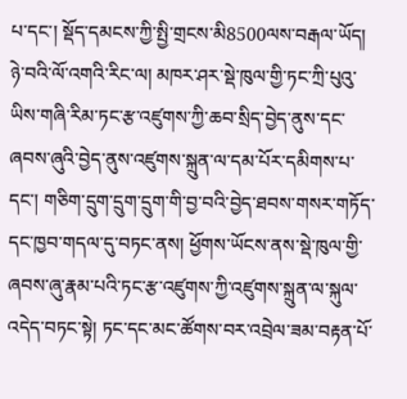པ་དང་། སྡོད་དམངས་ཀྱི་སྤྱི་གྲངས་མི8500ལས་བརྒལ་ཡོད། ཉེ་བའི་ལོ་འགའི་རིང་ལ། མཁར་ཤར་སྡེ་ཁུལ་གྱི་ཏང་ཀྲི་པུའུ་ཡིས་གཞི་རིམ་ཏང་རྩ་འཛུགས་ཀྱི་ཆབ་སྲིད་བྱེད་ནུས་དང་ཞབས་ཞུའི་བྱེད་ནུས་འཛུགས་སྐྲུན་ལ་དམ་པོར་དམིགས་པ་དང་། གཅིག་དྲུག་དྲུག་དྲུག་གི་བྱ་བའི་བྱེད་ཐབས་གསར་གཏོད་དང་ཁྱབ་གདལ་དུ་བཏང་ནས། ཕྱོགས་ཡོངས་ནས་སྡེ་ཁུལ་གྱི་ཞབས་ཞུ་རྣམ་པའི་ཏང་རྩ་འཛུགས་ཀྱི་འཛུགས་སྐྲུན་ལ་སྐུལ་འདེད་བཏང་སྟེ། ཏང་དང་མང་ཚོགས་བར་འབྲེལ་ཟམ་བརྟན་པོ་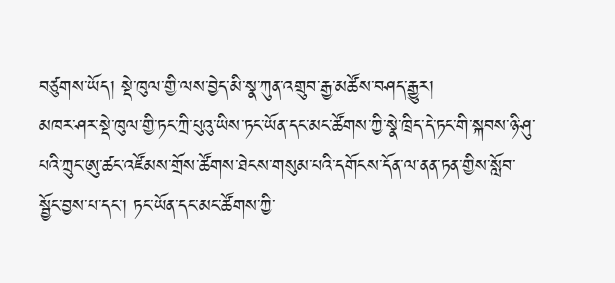བཙུགས་ཡོད། སྡེ་ཁུལ་གྱི་ལས་བྱེད་མི་སྣ་ཀུན་འགྲུབ་རྒྱ་མཚོས་བཤད་རྒྱུར།
མཁར་ཤར་སྡེ་ཁུལ་གྱི་ཏང་ཀྲི་པུའུ་ཡིས་ཏང་ཡོན་དང་མང་ཚོགས་ཀྱི་སྣེ་ཁྲིད་དེ་ཏང་གི་སྐབས་ཉི་ཤུ་པའི་ཀྲུང་ཨུ་ཚང་འཛོམས་གྲོས་ཚོགས་ཐེངས་གསུམ་པའི་དགོངས་དོན་ལ་ནན་ཏན་གྱིས་སློབ་སྦྱོང་བྱས་པ་དང་། ཏང་ཡོན་དང་མང་ཚོགས་ཀྱི་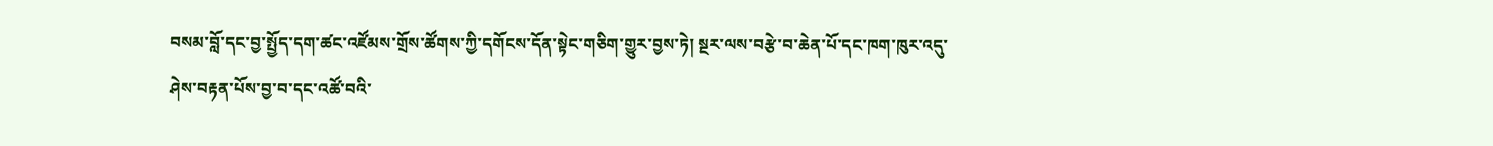བསམ་བློ་དང་བྱ་སྤྱོད་དག་ཚང་འཛོམས་གྲོས་ཚོགས་ཀྱི་དགོངས་དོན་སྟེང་གཅིག་གྱུར་བྱས་ཏེ། སྔར་ལས་བརྩེ་བ་ཆེན་པོ་དང་ཁག་ཁུར་འདུ་ཤེས་བརྟན་པོས་བྱ་བ་དང་འཚོ་བའི་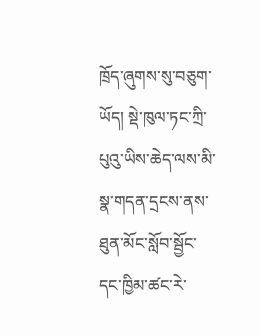ཁྲོད་ཞུགས་སུ་བཅུག་ཡོད། སྡེ་ཁུལ་ཏང་ཀྲི་པུའུ་ཡིས་ཆེད་ལས་མི་སྣ་གདན་དྲངས་ནས་ཐུན་མོང་སློབ་སྦྱོང་དང་ཁྱིམ་ཚང་རེ་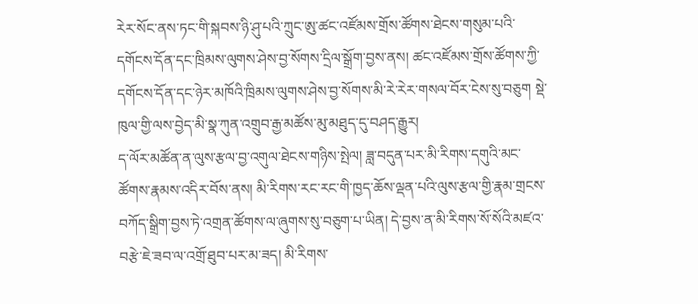རེར་སོང་ནས་ཏང་གི་སྐབས་ཉི་ཤུ་པའི་ཀྲུང་ཨུ་ཚང་འཛོམས་གྲོས་ཚོགས་ཐེངས་གསུམ་པའི་དགོངས་དོན་དང་ཁྲིམས་ལུགས་ཤེས་བྱ་སོགས་དྲིལ་སྒྲོག་བྱས་ནས། ཚང་འཛོམས་གྲོས་ཚོགས་ཀྱི་དགོངས་དོན་དང་ཉེར་མཁོའི་ཁྲིམས་ལུགས་ཤེས་བྱ་སོགས་མི་རེ་རེར་གསལ་བོར་ངེས་སུ་བཅུག སྡེ་ཁུལ་གྱི་ལས་བྱེད་མི་སྣ་ཀུན་འགྲུབ་རྒྱ་མཚོས་མུ་མཐུད་དུ་བཤད་རྒྱུར།
ད་ལོར་མཚོན་ན་ལུས་རྩལ་བྱ་འགུལ་ཐེངས་གཉིས་སྤེལ། ཟླ་བདུན་པར་མི་རིགས་དགུའི་མང་ཚོགས་རྣམས་འདིར་བོས་ནས། མི་རིགས་རང་རང་གི་ཁྱད་ཆོས་ལྡན་པའི་ལུས་རྩལ་གྱི་རྣམ་གྲངས་བཀོད་སྒྲིག་བྱས་ཏེ་འགྲན་ཚོགས་ལ་ཞུགས་སུ་བཅུག་པ་ཡིན། དེ་བྱས་ན་མི་རིགས་སོ་སོའི་མཛའ་བརྩེ་ཇེ་ཟབ་ལ་འགྲོ་ཐུབ་པར་མ་ཟད། མི་རིགས་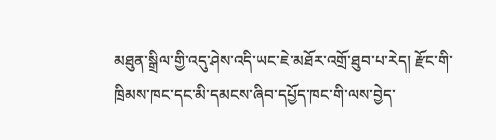མཐུན་སྒྲིལ་གྱི་འདུ་ཤེས་འདི་ཡང་ཇེ་མཐོར་འགྲོ་ཐུབ་པ་རེད། རྫོང་གི་ཁྲིམས་ཁང་དང་མི་དམངས་ཞིབ་དཔྱོད་ཁང་གི་ལས་བྱེད་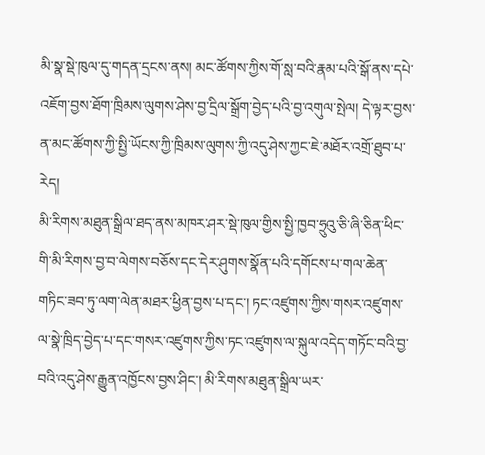མི་སྣ་སྡེ་ཁུལ་དུ་གདན་དྲངས་ནས། མང་ཚོགས་ཀྱིས་གོ་སླ་བའི་རྣམ་པའི་སྒོ་ནས་དཔེ་འཇོག་བྱས་ཐོག་ཁྲིམས་ལུགས་ཤེས་བྱ་དྲིལ་སྒྲོག་བྱེད་པའི་བྱ་འགུལ་སྤེལ། དེ་ལྟར་བྱས་ན་མང་ཚོགས་ཀྱི་སྤྱི་ཡོངས་ཀྱི་ཁྲིམས་ལུགས་ཀྱི་འདུ་ཤེས་ཀྱང་ཇེ་མཐོར་འགྲོ་ཐུབ་པ་རེད།
མི་རིགས་མཐུན་སྒྲིལ་ཐད་ནས་མཁར་ཤར་སྡེ་ཁུལ་གྱིས་སྤྱི་ཁྱབ་ཧྲུའུ་ཅི་ཞི་ཅིན་ཕིང་གི་མི་རིགས་བྱ་བ་ལེགས་བཅོས་དང་དེར་ཤུགས་སྣོན་པའི་དགོངས་པ་གལ་ཆེན་གཏིང་ཟབ་ཏུ་ལག་ལེན་མཐར་ཕྱིན་བྱས་པ་དང་། ཏང་འཛུགས་ཀྱིས་གསར་འཛུགས་ལ་སྣེ་ཁྲིད་བྱེད་པ་དང་གསར་འཛུགས་ཀྱིས་ཏང་འཛུགས་ལ་སྐུལ་འདེད་གཏོང་བའི་བྱ་བའི་འདུ་ཤེས་རྒྱུན་འཁྱོངས་བྱས་ཤིང་། མི་རིགས་མཐུན་སྒྲིལ་ཡར་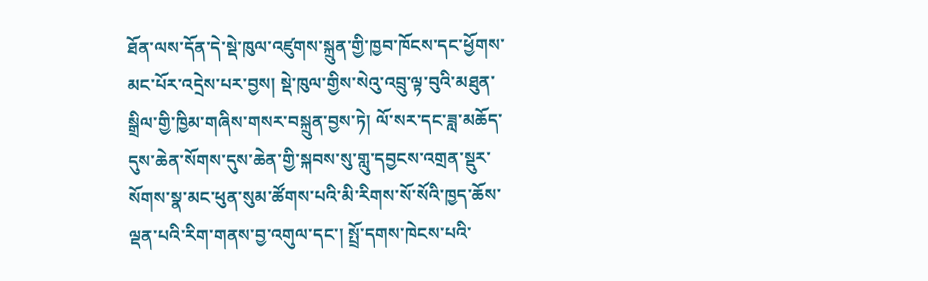ཐོན་ལས་དོན་དེ་སྡེ་ཁུལ་འཛུགས་སྐྲུན་གྱི་ཁྱབ་ཁོངས་དང་ཕྱོགས་མང་པོར་འདྲེས་པར་བྱས། སྡེ་ཁུལ་གྱིས་སེའུ་འབྲུ་ལྟ་བུའི་མཐུན་སྒྲིལ་གྱི་ཁྱིམ་གཞིས་གསར་བསྐྲུན་བྱས་ཏེ། ལོ་སར་དང་ཟླ་མཆོད་དུས་ཆེན་སོགས་དུས་ཆེན་གྱི་སྐབས་སུ་གླུ་དབྱངས་འགྲན་སྡུར་སོགས་སྣ་མང་ཕུན་སུམ་ཚོགས་པའི་མི་རིགས་སོ་སོའི་ཁྱད་ཆོས་ལྡན་པའི་རིག་གནས་བྱ་འགུལ་དང་། སྤྲོ་དགས་ཁེངས་པའི་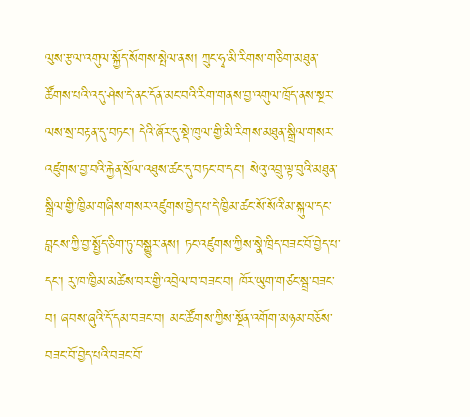ལུས་རྩལ་འགུལ་སྐྱོད་སོགས་སྤེལ་ནས། ཀྲུང་ཧྭ་མི་རིགས་གཅིག་མཐུན་ཚོགས་པའི་འདུ་ཤེས་དེ་ནང་དོན་མང་བའི་རིག་གནས་བྱ་འགུལ་ཁྲོད་ནས་སྔར་ལས་སྲ་བརྟན་དུ་བཏང་། དེའི་ཞོར་དུ་སྡེ་ཁུལ་གྱི་མི་རིགས་མཐུན་སྒྲིལ་གསར་འཛུགས་བྱ་བའི་རྐྱེན་སྲོལ་འཐུས་ཚང་དུ་བཏང་བ་དང་། སེའུ་འབྲུ་ལྟ་བུའི་མཐུན་སྒྲིལ་གྱི་ཁྱིམ་གཞིས་གསར་འཛུགས་བྱེད་པ་དེ་ཁྱིམ་ཚང་སོ་སོའི་མ་སྐུལ་དང་བླངས་ཀྱི་བྱ་སྤྱོད་ཅིག་ཏུ་བསྒྱུར་ནས། ཏང་འཛུགས་ཀྱིས་སྣེ་ཁྲིད་བཟང་བོ་བྱེད་པ་དང་། རུ་ཁ་ཁྱིམ་མཚེས་བར་གྱི་འབྲེལ་བ་བཟང་བ། ཁོར་ཡུག་གཙང་སྦྲ་བཟང་བ། ཞབས་ཞུའི་དོ་དམ་བཟང་བ། མང་ཚོགས་ཀྱིས་སྔོན་འགོག་མཉམ་བཅོས་བཟང་བོ་བྱེད་པའི་བཟང་བོ་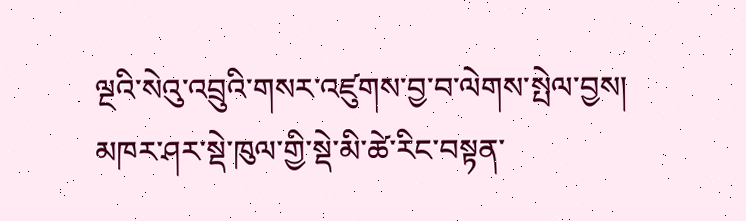ལྔའི་སེའུ་འབྲུའི་གསར་འཛུགས་བྱ་བ་ལེགས་སྤེལ་བྱས། མཁར་ཤར་སྡེ་ཁུལ་གྱི་སྡེ་མི་ཚེ་རིང་བསྟན་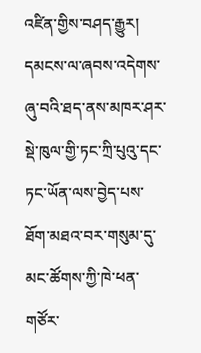འཛིན་གྱིས་བཤད་རྒྱུར།
དམངས་ལ་ཞབས་འདེགས་ཞུ་བའི་ཐད་ནས་མཁར་ཤར་སྡེ་ཁུལ་གྱི་ཏང་ཀྲི་པུའུ་དང་ཏང་ཡོན་ལས་བྱེད་པས་ཐོག་མཐའ་བར་གསུམ་དུ་མང་ཚོགས་ཀྱི་ཁེ་ཕན་གཙོར་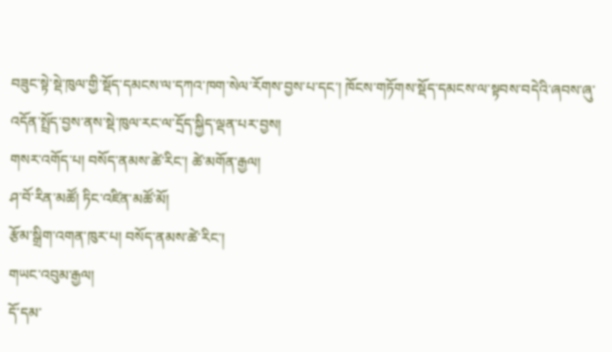བཟུང་སྟེ་སྡེ་ཁུལ་གྱི་སྡོད་དམངས་ལ་དཀའ་ཁག་སེལ་རོགས་བྱས་པ་དང་། ཁོངས་གཏོགས་སྡོད་དམངས་ལ་སྟབས་བདེའི་ཞབས་ཞུ་འདོན་སྤྲོད་བྱས་ནས་སྡེ་ཁུལ་རང་ལ་དྲོད་སྐྱིད་ལྡན་པར་བྱས།
གསར་འགོད་པ། བསོད་ནམས་ཚེ་རིང་། ཚེ་མགོན་རྒྱལ།
ཤ་བོ་རིན་མཚོ། ཏིང་འཛིན་མཚོ་མོ།
རྩོམ་སྒྲིག་འགན་ཁུར་པ། བསོད་ནམས་ཚེ་རིང་།
གཡང་འབུམ་རྒྱལ།
དོ་དམ་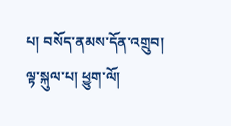པ། བསོད་ནམས་དོན་འགྲུབ།
ལྟ་སྐུལ་པ། ཕྱུག་ལོ།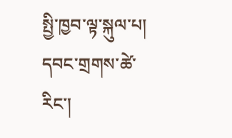སྤྱི་ཁྱབ་ལྟ་སྐུལ་པ། དབང་གྲགས་ཚེ་རིང་།